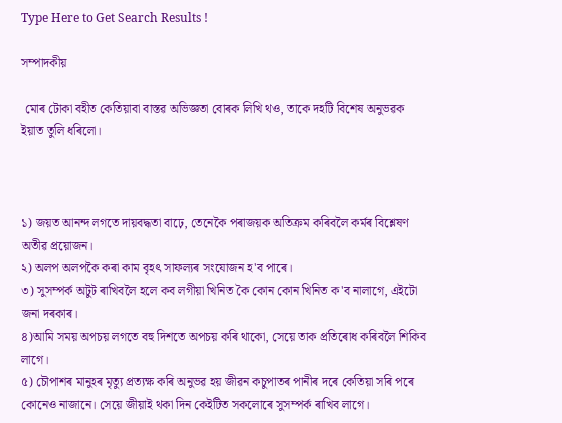Type Here to Get Search Results !

সম্পাদকীয়

 মোৰ টোকা বহীত কেতিয়াবা বাস্তৱ অভিজ্ঞতা বোৰক লিখি থও, তাকে দহটি বিশেষ অনুভৱক ইয়াত তুলি ধৰিলো।



১) জয়ত আনন্দ লগতে দায়বদ্ধতা বাঢ়ে, তেনেকৈ পৰাজয়ক অতিক্ৰম কৰিবলৈ কৰ্মৰ বিশ্লেষণ অতীৱ প্ৰয়োজন।
২) অলপ অলপকৈ কৰা কাম বৃহৎ সাফল্যৰ সংযোজন হ'ব পাৰে।
৩) সুসম্পৰ্ক অটুট ৰাখিবলৈ হলে কব লগীয়া খিনিত কৈ কোন কোন খিনিত ক'ব নালাগে, এইটো জনা দৰকাৰ।
৪)আমি সময় অপচয় লগতে বহু দিশতে অপচয় কৰি থাকো, সেয়ে তাক প্ৰতিৰোধ কৰিবলৈ শিকিব লাগে।
৫) চৌপাশৰ মানুহৰ মৃত্যু প্ৰত্যক্ষ কৰি অনুভৱ হয় জীৱন কচুপাতৰ পানীৰ দৰে কেতিয়া সৰি পৰে কোনেও নাজানে। সেয়ে জীয়াই থকা দিন কেইটিত সকলোৰে সুসম্পৰ্ক ৰাখিব লাগে।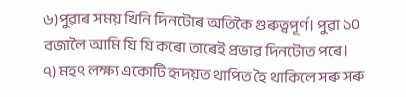৬)পুৱাৰ সময় খিনি দিনটোৰ অতিকৈ গুৰুত্বপূৰ্ণ। পুৱা ১০ বজালৈ আমি যি যি কৰো তাৰেই প্ৰভাৱ দিনটোত পৰে।
৭) মহৎ লক্ষ্য একোটি হৃদয়ত থাপিত হৈ থাকিলে সৰু সৰু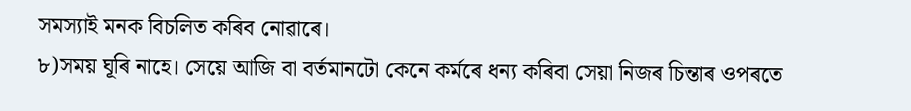সমস্যাই মনক বিচলিত কৰিব নোৱাৰে।
৮)সময় ঘূৰি নাহে। সেয়ে আজি বা বৰ্তমানটো কেনে কৰ্মৰে ধন্য কৰিবা সেয়া নিজৰ চিন্তাৰ ওপৰতে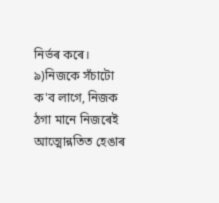নিৰ্ভৰ কৰে।
৯)নিজকে সঁচাটো ক'ব লাগে, নিজক ঠগা মানে নিজৰেই আত্মোন্নতিত হেঙাৰ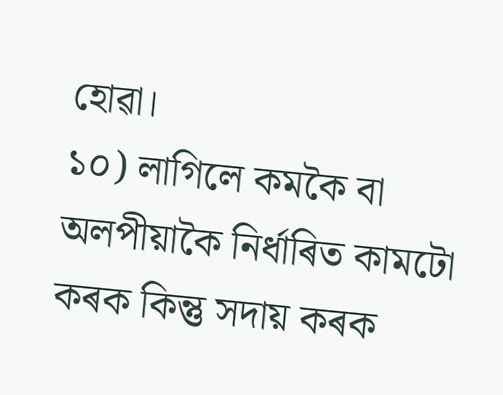হোৱা।
১০) লাগিলে কমকৈ বা অলপীয়াকৈ নিৰ্ধাৰিত কামটো কৰক কিন্তু সদায় কৰক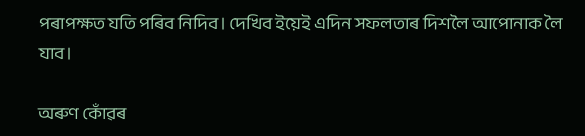পৰাপক্ষত যতি পৰিব নিদিব। দেখিব ইয়েই এদিন সফলতাৰ দিশলৈ আপোনাক লৈ যাব।

অৰুণ কোঁৱৰ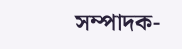সম্পাদক-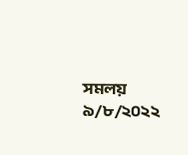সমলয়
৯/৮/২০২২